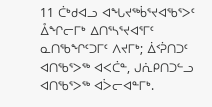11 ᑖᒃᑯᐊᓗ ᐊᖓᔪᖅᑳᕐᔪᐊᖃᕐᐳᑦ ᐂᖏᓕᒥᒃ ᐃᑎᕐᓴᕐᔪᐊᕐᒥᑦ ᓇᑎᖃᖏᑦᑐᒥᑦ ᐱᔪᒥᒃ; ᐄᑉᕉᑎᑐᑦ ᐊᑎᖃᕐᐳᖅ ᐊᐸᑖᓐ, ᒍᕇᑭᑎᑐᓪᓗ ᐊᑎᖃᕐᐳᖅ ᐊᐴᓕᐊᓐᒥᒃ.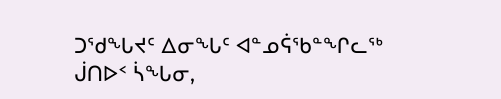ᑐᖁᖓᔪᑦ ᐃᓂᖓᑦ ᐊᓐᓄᕌᖃᓐᖏᓚᖅ ᒎᑎᐅᑉ ᓵᖓᓂ,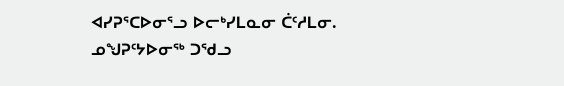ᐊᓯᕈᕐᑕᐅᓂᕐᓗ ᐅᓕᒃᓯᒪᓇᓂ ᑖᑦᓱᒪᓂ.
ᓄᖑᕈᑦᔭᐅᓂᖅ ᑐᖁᓗ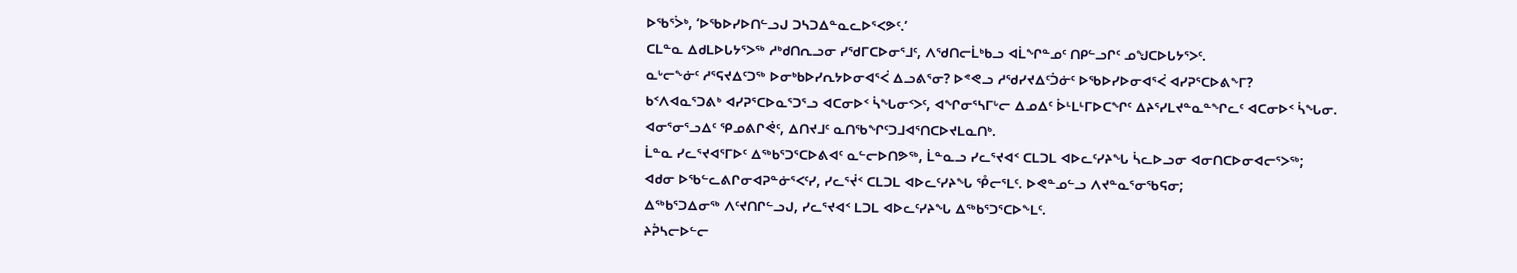ᐅᖃᕐᐴᒃ, ‘ᐅᖃᐅᓯᐅᑎᓪᓗᒍ ᑐᓴᑐᐃᓐᓇᓚᐅᕐᐸᕗᑦ.’
ᑕᒪᓐᓇ ᐃᑯᒪᐅᒐᔭᕐᐳᖅ ᓱᒃᑯᑎᕆᓗᓂ ᓯᖁᒥᑕᐅᓂᕐᒧᑦ, ᐱᖁᑎᓕᒫᒃᑲᓗ ᐊᒫᖏᓐᓄᑦ ᑎᑭᓪᓗᒋᑦ ᓄᖑᑕᐅᒐᔭᕐᐳᑦ.
ᓇᒡᓕᖕᓃᑦ ᓱᕐᕋᔪᐃᑦᑐᖅ ᐅᓂᒃᑲᐅᓯᕆᔭᐅᓂᐊᕐᐹ ᐃᓗᕕᕐᓂ? ᐅᕝᕙᓗ ᓱᖁᓯᔪᐃᑦᑑᓃᑦ ᐅᖃᐅᓯᐅᓂᐊᕐᐹ ᐊᓯᕈᕐᑕᐅᕕᖕᒥ?
ᑲᑉᐱᐊᓇᕐᑐᕕᒃ ᐊᓯᕈᕐᑕᐅᓇᕐᑐᕐᓗ ᐊᑕᓂᐅᑉ ᓵᖓᓂᑉᐳᑦ, ᐊᖏᓂᕐᓴᒥᒡᓕ ᐃᓄᐃᑦ ᐆᒻᒪᒻᒥᐅᑕᖏᑦ ᐃᔨᕐᓯᒪᔪᓐᓇᓐᖏᓚᑦ ᐊᑕᓂᐅᑉ ᓵᖓᓂ.
ᐊᓂᕐᓂᕐᓗᐃᑦ ᕿᓄᕕᒋᕚᑦ, ᐃᑎᔪᒧᑦ ᓇᑎᖃᖏᑦᑐᒧᐊᕐᑎᑕᐅᔪᒪᓇᑎᒃ.
ᒫᓐᓇ ᓯᓚᕐᔪᐊᕐᒥᐅᑦ ᐃᖅᑲᕐᑐᕐᑕᐅᕕᐊᑦ ᓇᓪᓕᐅᑎᕗᖅ, ᒫᓐᓇᓗ ᓯᓚᕐᔪᐊᑉ ᑕᒪᑐᒪ ᐊᐅᓚᑦᓯᔨᖓ ᓵᓚᐅᓗᓂ ᐊᓂᑎᑕᐅᓂᐊᓕᕐᐳᖅ;
ᐊᑯᓂ ᐅᖃᓪᓚᕕᒋᓂᐊᕈᓐᓃᕐᐸᑦᓯ, ᓯᓚᕐᔫᑉ ᑕᒪᑐᒪ ᐊᐅᓚᑦᓯᔨᖓ ᕾᓕᕐᒪᑦ. ᐅᕙᓐᓄᓪᓗ ᐱᔪᓐᓇᕐᓂᖃᕋᓂ;
ᐃᖅᑲᕐᑐᐃᓂᖅ ᐱᑦᔪᑎᒋᓪᓗᒍ, ᓯᓚᕐᔪᐊᑉ ᒪᑐᒪ ᐊᐅᓚᑦᓯᔨᖓ ᐃᖅᑲᕐᑐᕐᑕᐅᖕᒪᑦ.
ᔨᕉᓴᓕᐅᓪᓕ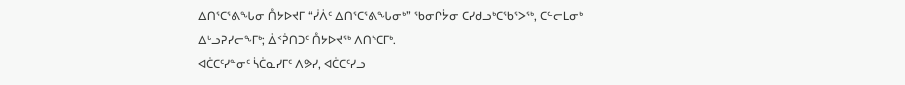ᐃᑎᕐᑕᕐᕕᖓᓂ ᑍᔭᐅᔪᒥ “ᓰᐲᑦ ᐃᑎᕐᑕᕐᕕᖓᓂᒃ” ᖃᓂᒋᔮᓂ ᑕᓯᑯᓗᒃᑕᖃᕐᐳᖅ, ᑕᓪᓕᒪᓂᒃ ᐃᒡᓗᕈᓯᓕᖕᒥᒃ; ᐄᑉᕉᑎᑐᑦ ᑍᔭᐅᔪᖅ ᐱᑎᔅᑕᒥᒃ.
ᐊᑖᑕᑦᓯᓐᓂᑦ ᓵᑖᓇᓯᒥᑦ ᐱᕗᓯ, ᐊᑖᑕᑦᓯᓗ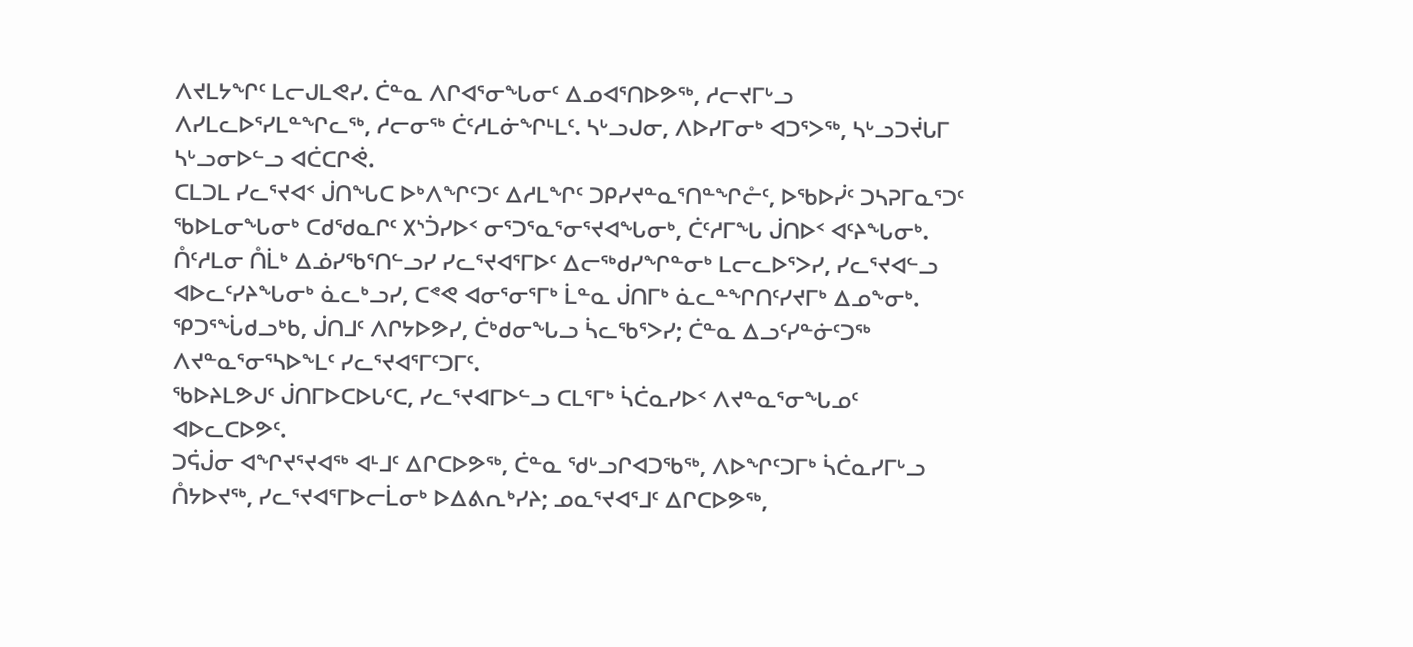ᐱᔪᒪᔭᖏᑦ ᒪᓕᒍᒪᕙᓯ. ᑖᓐᓇ ᐱᒋᐊᕐᓂᖓᓂᑦ ᐃᓄᐊᕐᑎᐅᕗᖅ, ᓱᓕᔪᒥᒡᓗ ᐱᓯᒪᓚᐅᕐᓯᒪᓐᖏᓚᖅ, ᓱᓕᓂᖅ ᑖᑦᓱᒪᓃᖏᒻᒪᑦ. ᓴᒡᓗᒍᓂ, ᐱᐅᓯᒥᓂᒃ ᐊᑐᕐᐳᖅ, ᓴᒡᓗᑐᔫᒐᒥ ᓴᒡᓗᓂᐅᓪᓗ ᐊᑖᑕᒋᕚ.
ᑕᒪᑐᒪ ᓯᓚᕐᔪᐊᑉ ᒎᑎᖓᑕ ᐅᒃᐱᖏᑦᑐᑦ ᐃᓱᒪᖏᑦ ᑐᑭᓯᔪᓐᓇᕐᑎᓐᖏᓔᑦ, ᐅᖃᐅᓰᑦ ᑐᓴᕈᒥᓇᕐᑐᑦ ᖃᐅᒪᓂᖓᓂᒃ ᑕᑯᖁᓇᒋᑦ ᙭ᔅᑑᓯᐅᑉ ᓂᕐᑐᕐᓇᕐᓂᕐᔪᐊᖓᓂᒃ, ᑖᑦᓱᒥᖓ ᒎᑎᐅᑉ ᐊᑦᔨᖓᓂᒃ.
ᑍᑦᓱᒪᓂ ᑍᒫᒃ ᐃᓅᓯᖃᕐᑎᓪᓗᓯ ᓯᓚᕐᔪᐊᕐᒥᐅᑦ ᐃᓕᖅᑯᓯᖏᓐᓂᒃ ᒪᓕᓚᐅᕐᐳᓯ, ᓯᓚᕐᔪᐊᓪᓗ ᐊᐅᓚᑦᓯᔨᖓᓂᒃ ᓈᓚᒃᓗᓯ, ᑕᕝᕙ ᐊᓂᕐᓂᕐᒥᒃ ᒫᓐᓇ ᒎᑎᒥᒃ ᓈᓚᓐᖏᑎᑦᓯᔪᒥᒃ ᐃᓄᖕᓂᒃ.
ᕿᑐᕐᖔᑯᓗᒃᑲ, ᒎᑎᒧᑦ ᐱᒋᔭᐅᕗᓯ, ᑖᒃᑯᓂᖓᓗ ᓵᓚᖃᕐᐳᓯ; ᑖᓐᓇ ᐃᓗᑦᓯᓐᓃᑦᑐᖅ ᐱᔪᓐᓇᕐᓂᕐᓴᐅᖕᒪᑦ ᓯᓚᕐᔪᐊᕐᒥᑦᑐᒥᑦ.
ᖃᐅᔨᒪᕗᒍᑦ ᒎᑎᒥᐅᑕᐅᒐᑦᑕ, ᓯᓚᕐᔪᐊᒥᐅᓪᓗ ᑕᒪᕐᒥᒃ ᓵᑖᓇᓯᐅᑉ ᐱᔪᓐᓇᕐᓂᖓᓄᑦ ᐊᐅᓚᑕᐅᕗᑦ.
ᑐᕌᒎᓂ ᐊᖏᔪᕐᔪᐊᖅ ᐊᒻᒧᑦ ᐃᒋᑕᐅᕗᖅ, ᑖᓐᓇ ᖁᒡᓗᒋᐊᑐᖃᖅ, ᐱᐅᖏᑦᑐᒥᒃ ᓵᑖᓇᓯᒥᒡᓗ ᑍᔭᐅᔪᖅ, ᓯᓚᕐᔪᐊᕐᒥᐅᓕᒫᓂᒃ ᐅᐃᕕᕆᒃᓯᔨ; ᓄᓇᕐᔪᐊᕐᒧᑦ ᐃᒋᑕᐅᕗᖅ,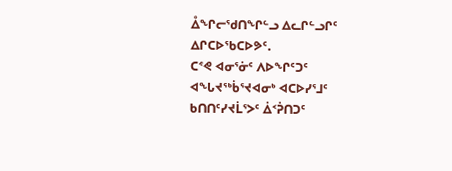ᐂᖏᓕᖁᑎᖏᓪᓗ ᐃᓚᒋᓪᓗᒋᑦ ᐃᒋᑕᐅᖃᑕᐅᕗᑦ.
ᑕᕝᕙ ᐊᓂᕐᓃᑦ ᐱᐅᖏᑦᑐᑦ ᐊᖓᔪᖅᑳᕐᔪᐊᓂᒃ ᐊᑕᐅᓯᕐᒧᑦ ᑲᑎᑎᑦᓯᔪᒫᕐᐳᑦ ᐄᑉᕉᑎᑐᑦ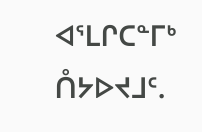ᐊᕐᒪᒋᑕᓐᒥᒃ ᑍᔭᐅᔪᒧᑦ.